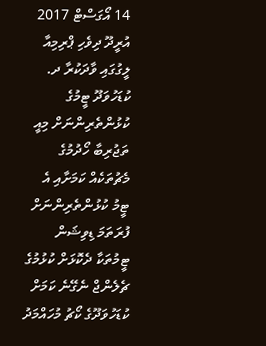14 އޯގަސްޓް 2017
އުރީދޫ ދިވެހި ޕްރިމިއާ ލީގުގައި ވާދަކުރާ ދ. ކުޑަހުވަދޫ ޓީމުގެ ކުޅުންތެރިންނަށް މިއީ ތަޖުރިބާ ހޯދުމުގެ މެޗުތަކެއް ކަމަށާއި އެ ޓީމު ކުޅުންތެރިންނަށް ފުރަތަމަ ޑިވިޝަން ޓީމުތަކާ ދެކޮޅަށް ކުޅުމުގެ ޗެލެންޖް ނެގޭނެ ކަމަށް ކުޑަހުވަދޫގެ ކޯޗު މުހައްމަދު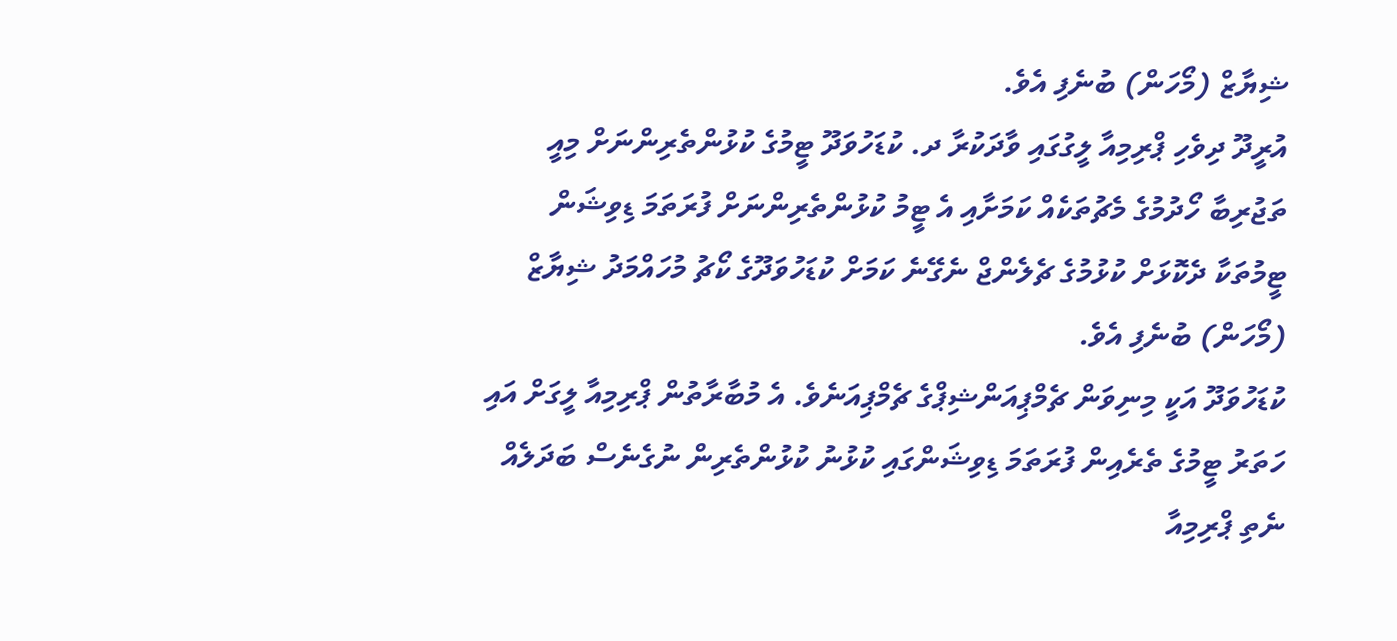ޝިޔާޒް (މޯހަން) ބުނެފި އެވެ.
އުރީދޫ ދިވެހި ޕްރިމިއާ ލީގުގައި ވާދަކުރާ ދ. ކުޑަހުވަދޫ ޓީމުގެ ކުޅުންތެރިންނަށް މިއީ ތަޖުރިބާ ހޯދުމުގެ މެޗުތަކެއް ކަމަށާއި އެ ޓީމު ކުޅުންތެރިންނަށް ފުރަތަމަ ޑިވިޝަން ޓީމުތަކާ ދެކޮޅަށް ކުޅުމުގެ ޗެލެންޖް ނެގޭނެ ކަމަށް ކުޑަހުވަދޫގެ ކޯޗު މުހައްމަދު ޝިޔާޒް (މޯހަން) ބުނެފި އެވެ.
ކުޑަހުވަދޫ އަކީ މިނިވަން ޗެމްޕިއަންޝިޕްގެ ޗެމްޕިއަނެވެ. އެ މުބާރާތުން ޕްރިމިއާ ލީގަށް އައި ހަތަރު ޓީމުގެ ތެރެއިން ފުރަތަމަ ޑިވިޝަންގައި ކުޅުނު ކުޅުންތެރިން ނުގެނެސް ބަދަލެއް ނެތި ޕްރިމިއާ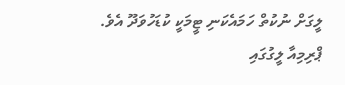ލީގަށް ނުކުތް ހަމައެކަނި ޓީމަކީ ކުޑަހުވަދޫ އެވެ.
ޕްރިމިއާ ލީގުގައި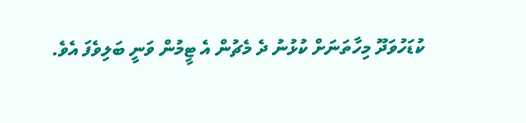ކުޑަހުވަދޫ މިހާތަނަށް ކުޅުނު ދެ މެޗުން އެ ޓީމުން ވަނީ ބަލިވެފަ އެވެ.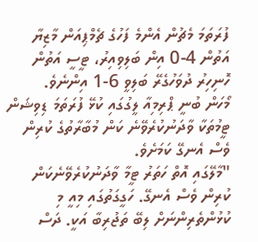ފުރަތަމަ މެޗުން އެންމެ ފަހުގެ ޗެމްޕިއަން މާޒިޔާ އަތުން 4-0 އިން ބަލިވިއިރު، ޓީސީ އަތުން ހޮނިހިރު ދުވަހުގެރޭ ބަލިވީ 6-1 އިންނެވެ.
މޯހަން ބުނީ ޕްރިމިއާ ލީގުގައި ކުޅޭ ފުރަތަމަ ޑިވިޝަން ޓީމުތަކާ ވާދަނުކުރެވޭނެ ކަން މުބާރާތުގެ ކުރިން ވެސް އެނގޭ ކަމަށެވެ.
"މާލޭގައި އޮތް ހަތަރު ޓީމާ ވާދަނުކުރެވޭނެކަން ކުރިން ވެސް އެނގޭ. ހަގީގަތުގައި މިއީ މި ކުޅުންތެރިންނަށް ލިބޭ ތަޖުރިބާ އަކީ. ދަސް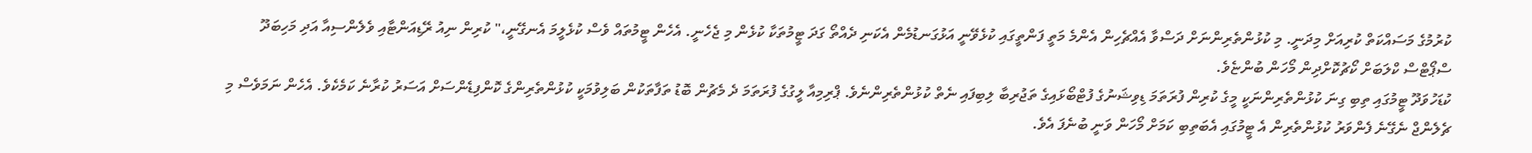ކުރުމުގެ މަސައްކަތް ކުރިއަށް މިދަނީ. މި ކުޅުންތެރިންނަށް ދަސްވާ އެއްޗެހިން އެންމެ މަތީ ފަންތީގައި ކުޅެވޭނީ އަޅުގަނޑުމެން އެކަނި ދެއްތޯ ގަދަ ޓީމުތަކާ ކުޅެން މި ޖެހެނީ. އެހެން ޓީމުތައް ވެސް ކުޅެލީމަ އެނގޭނީ،" ކުރިން ނިއު ރޭޑިއަންޓާއި ވެލެންސިއާ އަދި މަހިބަދޫ ސްޕޯޓްސް ކްލަބަށް ކޯޗުކޮށްދިން މޯހަން ބުންޏެވެ.
ކުޑަހުވަދޫ ޓީމުގައި ތިބި ގިނަ ކުޅުންތެރިންނަކީ މީގެ ކުރިން ފުރަތަމަ ޑިވިޝަނުގެ ފުޓްބޯޅައިގެ ތަޖުރިބާ ލިބިފައި ނެތް ކުޅުންތެރިންނެވެ. ޕްރިމިއާ ލީގުގެ ފުރަތަމަ ދެ މެޗުން ބޮޑު ތަފާތަކުން ބަލިވުމަކީ ކުޅުންތެރިންގެ ކޮންފިޑެންސަށް އަސަރު ކުރާނެ ކަމެކެވެ. އެހެން ނަމަވެސް މި ޗެލެންޖް ނެގޭނެ ފެންވަރު ކުޅުންތެރިން އެ ޓީމުގައި އެބަތިބި ކަމަށް މޯހަން ވަނީ ބުނެފަ އެވެ.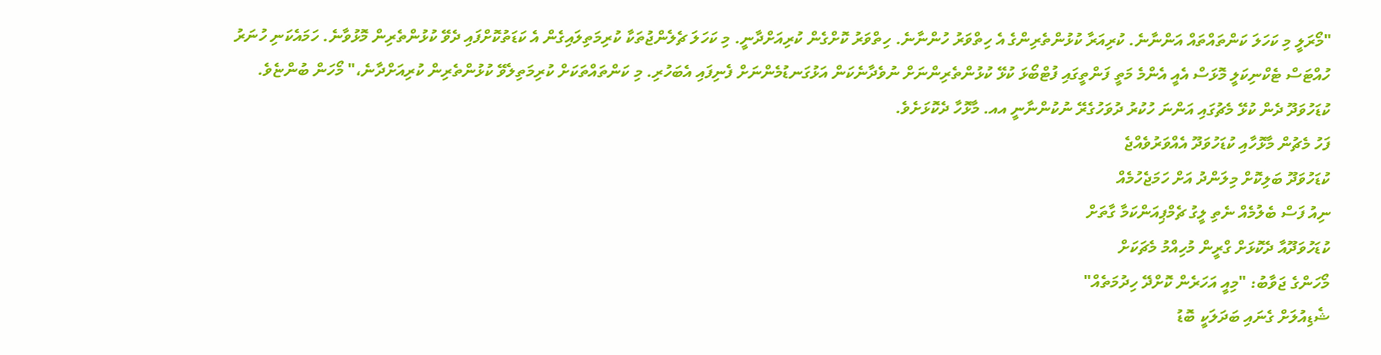"މޯރަލީ މި ކަހަލަ ކަންތައްތައް އަންނާނެ. ކުރިއަރާ ކުޅުންތެރިންގެ އެ ހިތްވަރު ހުންނާނެ. ހިތްވަރު ކޮށްގެން ކުރިއަށްދާނީ. މި ކަހަލަ ޗެލެންޖުތަކާ ކުރިމަތިލައިގެން އެ ކަޑަތުކޮށްފައި ދެވޭ ކުޅުންތެރިން މޮޅުވާނެ. ހަމައެކަނި ހުނަރު ހުއްޓަސް ޓެކްނިކަލީ މޮޅަސް އެއީ އެންމެ މަތީ ފަންތީގައި ފުޓްބޯޅަ ކުޅޭ ކުޅުންތެރިންނަށް ނުވެދާނެކަން އަޅުގަނޑުމެންނަށް ފެނިފައި އެބަހުރި. މި ކަންތައްތަކަށް ކުރިމަތިލެވޭ ކުޅުންތެރިން ކުރިއަށްދާނެ،" މޯހަން ބުންޏެވެ.
ކުޑަހުވަދޫ ދެން ކުޅޭ މެޗުގައި އަންނަ ހުކުރު ދުވަހުގެރޭ ނުކުންނާނީ އއ. މާޅޮހާ ދެކޮޅަށެވެ.
ފަހު މެޗުން މާޅޮހާއި ކުޑަހުވަދޫ އެއްވަރުވެއްޖެ
ކުޑަހުވަދޫ ބަލިކޮށް މިލަންދު އަށް ހަމަޖެހުމެއް
ނިއު ފަސް ބެލުމެއް ނެތި ލީގު ޗެމްޕިއަންކަމާ ގާތަށް
ކުޑަހުވަދޫއާ ދެކޮޅަށް ގްރީން މުހިއްމު މެޗަކަށް
މޯހަންގެ ޖަވާބު: "މިއީ އަހަރެން ކޮށްދޭ ހިދުމަތެއް"
ޝެޑިއުލަށް ގެނައި ބަދަލަކީ ބޮޑު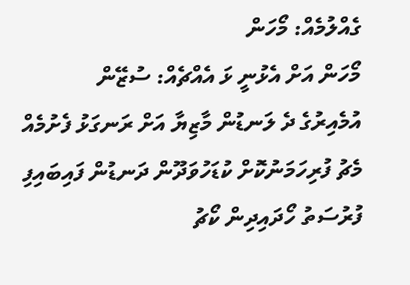ގެއްލުމެއް: މޯހަން
މޯހަން އަށް އެޅުނީ ޅަ އެއްޗެއް: ސުޒޭން
އުމެއިރުގެ ދެ ލަނޑުން މާޒިޔާ އަށް ރަނގަޅު ފެށުމެއް
މެޗު ފުރިހަމަނުކޮށް ކުޑަހުވަދޫން ދަނޑުން ފައިބައިފި
ފުރުސަތު ހޯދައިދިން ކޯޗު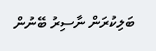ބަލިކުރަން ނާސިރު ބޭނުން